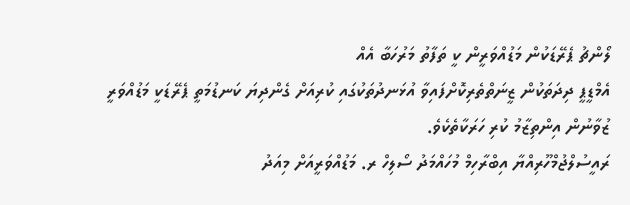ލޯންޗު ޕެރޭޑަކުން މަޑުއްވަރީން ކީ ތަފާތު މަރުހަބާ އެއް
އެމްޑީޕީ ދިދަތަކުން ޒީނަތްތެރިކޮށްފައިވާ އުޅަނދުތަކުގައި ކުރިއަށް ގެންދިޔަ ކަނޑުމަތީ ޕެރޭޑަކީ މަޑުއްވަރީ ޒުވާނުން އިންތިޒާމު ކުރި ހަރަކާތެކެވެ.
ރައީސުލްޖުމްހޫރިއްޔާ އިބްރާހިމް މުހައްމަދު ސޯލިހް ރ. މަޑުއްވަރީއަށް މިއަދު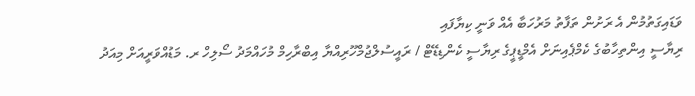ވަޑައިގަތުމުން އެ ރަށުން ތަފާތު މަރުހަބާ އެއް ވަނީ ކިޔާފައި
ރިޔާސީ އިންތިހާބުގެ ކެމްޕެއިނަށް އެމްޑީޕީގެ ރިޔާސީ ކެންޑިޑޭޓް / ރައީސުލްޖުމްހޫރިއްޔާ އިބްރާހިމް މުހައްމަދު ސޯލިހް ރ. މަޑުއްވަރީއަށް މިއަދު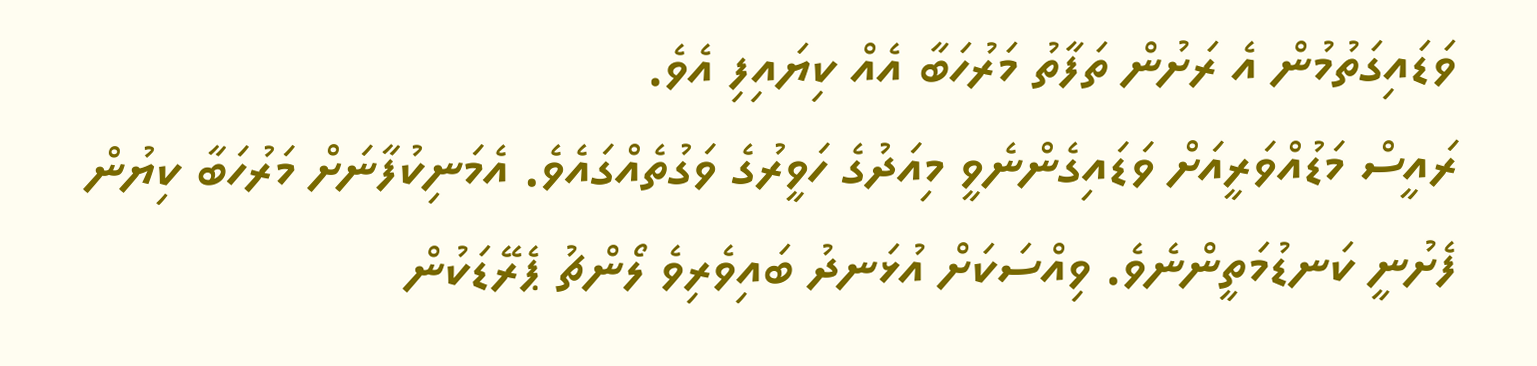ވަޑައިގަތުމުން އެ ރަށުން ތަފާތު މަރުހަބާ އެއް ކިޔައިފި އެވެ.
ރައީސް މަޑުއްވަރީއަށް ވަޑައިގެންނެވީ މިއަދުގެ ހަވީރުގެ ވަގުތެއްގައެވެ. އެމަނިކުފާނަށް މަރުހަބާ ކިޔުން ފެށުނީ ކަނޑުމަތީންނެވެ. ވިއްސަކަށް އުޅަނދު ބައިވެރިވެ ލޯންޗު ޕެރޭޑަކުން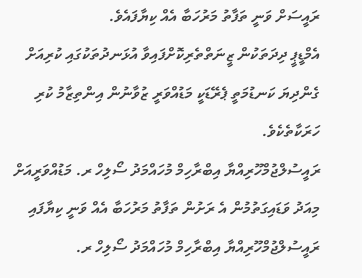ރައީސަށް ވަނީ ތަފާތު މަރުހަބާ އެއް ކިޔާފައެވެ.
އެމްޑީޕީ ދިދަތަކުން ޒީނަތްތެރިކޮށްފައިވާ އުޅަނދުތަކުގައި ކުރިއަށް ގެންދިޔަ ކަނޑުމަތީ ޕެރޭޑަކީ މަޑުއްވަރީ ޒުވާނުން އިންތިޒާމު ކުރި ހަރަކާތެކެވެ.
ރައީސުލްޖުމްހޫރިއްޔާ އިބްރާހިމް މުހައްމަދު ސޯލިހް ރ. މަޑުއްވަރީއަށް މިއަދު ވަޑައިގަތުމުން އެ ރަށުން ތަފާތު މަރުހަބާ އެއް ވަނީ ކިޔާފައި
ރައީސުލްޖުމްހޫރިއްޔާ އިބްރާހިމް މުހައްމަދު ސޯލިހް ރ.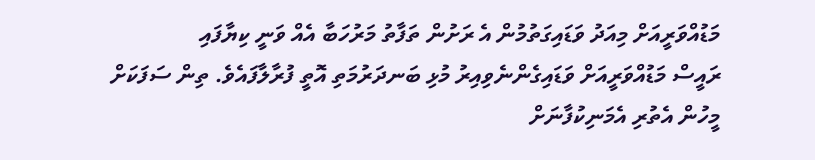މަޑުއްވަރީއަށް މިއަދު ވަޑައިގަތުމުން އެ ރަށުން ތަފާތު މަރުހަބާ އެއް ވަނީ ކިޔާފައި
ރައީސް މަޑުއްވަރީއަށް ވަޑައިގެންނެވިއިރު މުޅި ބަނދަރުމަތި އޮތީ ފުރާލާފައެވެ. ތިން ސަފަކަށް މީހުން އެތުރި އެމަނިކުފާނަށް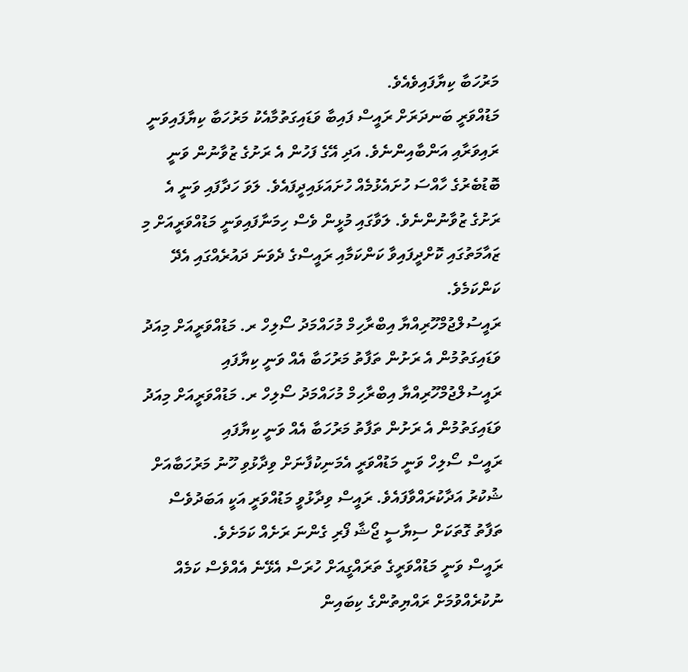މަރުހަބާ ކިޔާފައިވެއެވެ.
މަޑުއްވަރީ ބަނދަރަށް ރައީސް ފައިބާ ވަޑައިގަތުމާއެކު މަރުހަބާ ކިޔާފައިވަނީ ރައިވަރާއި އަންބާއިންނެވެ. އަދި އޭގެ ފަހުން އެ ރަށުގެ ޒުވާނުން ވަނީ ބޮޑުބެރުގެ ހާއްސަ ހުށައެޅުމެއް ހުށައަޅައިދީފައެވެ. ލަވަ ހަދާފައި ވަނީ އެ ރަށުގެ ޒުވާނުންނެވެ. ލަވާގައި މުޅީން ވެސް ހިމަނާފައިވަނީ މަޑުއްވަރީއަށް މި ޒައާމަތުގައި ކޮށްދީފައިވާ ކަންކަމާއި ރައީސްގެ ދެވަނަ ދައުރެއްގައި އެދޭ ކަންކަމެވެ.
ރައީސުލްޖުމްހޫރިއްޔާ އިބްރާހިމް މުހައްމަދު ސޯލިހް ރ. މަޑުއްވަރީއަށް މިއަދު ވަޑައިގަތުމުން އެ ރަށުން ތަފާތު މަރުހަބާ އެއް ވަނީ ކިޔާފައި
ރައީސުލްޖުމްހޫރިއްޔާ އިބްރާހިމް މުހައްމަދު ސޯލިހް ރ. މަޑުއްވަރީއަށް މިއަދު ވަޑައިގަތުމުން އެ ރަށުން ތަފާތު މަރުހަބާ އެއް ވަނީ ކިޔާފައި
ރައީސް ސޯލިހް ވަނީ މަޑުއްވަރީ އެމަނިކުފާނަށް ވިދާޅުވި ހޫނު މަރުހަބާއަށް ޝުކުރު އަދާކުރައްވާފައެވެ. ރައީސް ވިދާޅުވީ މަޑުއްވަރީ އަކީ އަބަދުވެސް ތަފާތު ގޮތަކަށް ސިޔާސީ ޖޯޝާ ފޯރި ގެންނަ ރަށެއް ކަމަށެވެ.
ރައީސް ވަނީ މަޑުއްވަރީގެ ތަރައްގީއަށް ހުރަސް އެޅޭނެ އެއްވެސް ކަމެއް ނުކުރެއްވުމަށް ރައްޔިތުންގެ ކިބައިން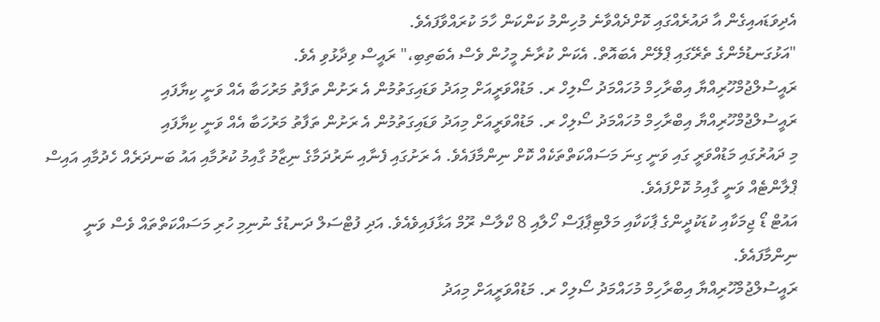އެދިވަޑައއިގެން އާ ދައުރެއްގައި ކޮށްދެއްވާނެ މުހިންމު ކަންކަން ހާމަ ކުރައްވާފައެވެ.
"އަޅުގަނޑުމެންގެ ތެރޭގައި ޕްލޭން އެބައޮތް. އެކަން ކުރާނެ މީހުން ވެސް އެބަތިބި،" ރައީސް ވިދާޅުވި އެވެ.
ރައީސުލްޖުމްހޫރިއްޔާ އިބްރާހިމް މުހައްމަދު ސޯލިހް ރ. މަޑުއްވަރީއަށް މިއަދު ވަޑައިގަތުމުން އެ ރަށުން ތަފާތު މަރުހަބާ އެއް ވަނީ ކިޔާފައި
ރައީސުލްޖުމްހޫރިއްޔާ އިބްރާހިމް މުހައްމަދު ސޯލިހް ރ. މަޑުއްވަރީއަށް މިއަދު ވަޑައިގަތުމުން އެ ރަށުން ތަފާތު މަރުހަބާ އެއް ވަނީ ކިޔާފައި
މި ދައުރުގައި މަޑުއްވަރީ ގައި ވަނީ ގިނަ މަސައްކަތްތަކެއް ކޮށް ނިންމާފައެވެ. އެ ރަށުގައި ފެނާއި ނަރުދަމާގެ ނިޒާމު ގާއިމު ކުރުމާއި އައު ބަނދަރެއް ހެދުމާއި އައިސް ޕްލާންޓެއް ވަނީ ގާއިމު ކޮށްފައެވެ.
އައުޓް ޑޯ ޖިމަކާއި ކުޑަކުދީންގެ ޕާކަކާއި މަލްޓިޕާޕަސް ހޯލާއި 8 ކްލާސް ރޫމް އަޅާފައިވެއެވެ. އަދި ފުޓްސަލް ދަނޑުގެ ނުނިމި ހުރި މަސައްކަތްތައް ވެސް ވަނީ ނިންމާފައެވެ.
ރައީސުލްޖުމްހޫރިއްޔާ އިބްރާހިމް މުހައްމަދު ސޯލިހް ރ. މަޑުއްވަރީއަށް މިއަދު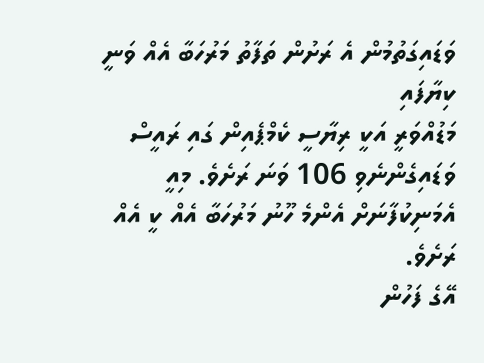ވަޑައިގަތުމުން އެ ރަށުން ތަފާތު މަރުހަބާ އެއް ވަނީ ކިޔާފައި
މަޑުއްވަރީ އަކީ ރިޔާސީ ކެމްޕެއިން ގައި ރައީސް ވަޑައިގެންނެވި 106 ވަނަ ރަށެވެ. މިއީ އެމަނިކުފާނަށް އެންމެ ހޫނު މަރުހަބާ އެއް ކީ އެއް ރަށެވެ.
އޭގެ ފަހުން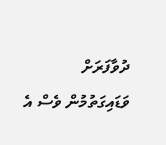ދުވާފަރަށް ވަޑައިގަތުމުން ވެސް އެ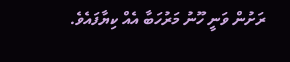ރަށުން ވަނީ ހޫނު މަރުހަބާ އެއް ކިޔާފައެވެ.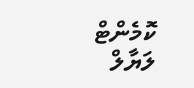ކޮމެންޓް
ލަޔާލް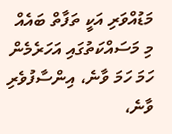މަޑުއްވަރި އަކީ ތަފާތް ބައެއް
މި މަސައްކަތުގައި އަހަރެމެން ހަމަ ހަމަ ވާނެ، އިންސާފުވެރި ވާނެ،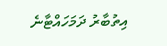އިތުބާރު ދަމަހައްޓާނެ